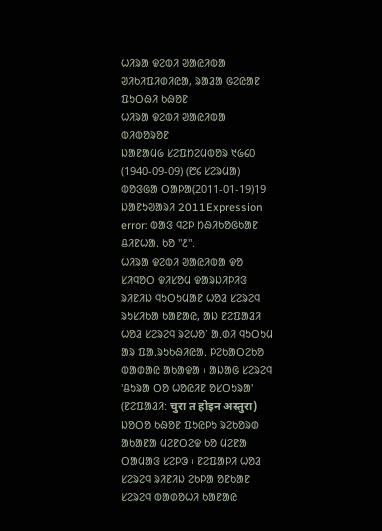ᱦᱤᱨᱟ ᱫᱮᱵᱤ ᱣᱟᱭᱤᱵᱟ
ᱣᱤᱠᱤᱯᱤᱰᱤᱭᱟ, ᱨᱟᱲᱟ ᱜᱮᱭᱟᱱ ᱯᱩᱛᱷᱤ ᱠᱷᱚᱱ
ᱦᱤᱨᱟ ᱫᱮᱵᱤ ᱣᱟᱭᱤᱵᱟ
ᱵᱤᱵᱚᱨᱚᱱ
ᱡᱟᱱᱟᱢ᱙ ᱥᱮᱯᱴᱮᱢᱵᱚᱨ ᱑᱙᱔᱐ (1940-09-09) (᱘᱔ ᱥᱮᱨᱢᱟ)
ᱵᱚᱝᱜᱟ ᱛᱟᱞᱟ(2011-01-19)19 ᱡᱟᱱᱩᱣᱟᱨᱤ 2011Expression error: ᱵᱟᱝ ᱧᱮᱞ ᱴᱷᱤᱠᱚᱜᱠᱟᱱ ᱪᱤᱱᱦᱟᱹ ᱠᱚ "᱒".
ᱦᱤᱨᱟ ᱫᱮᱵᱤ ᱣᱟᱭᱤᱵᱟ ᱫᱚ ᱥᱤᱧᱚᱛ ᱫᱤᱥᱚᱢ ᱫᱟᱨᱡᱤᱞᱤᱝ ᱨᱤᱱᱤᱡ ᱧᱩᱛᱩᱢᱟᱱ ᱦᱚᱲ ᱥᱮᱨᱮᱧ ᱨᱩᱥᱤᱠᱟ ᱠᱟᱱᱟᱭ, ᱟᱡ ᱱᱮᱯᱟᱲᱤ ᱦᱚᱲ ᱥᱮᱨᱮᱧ ᱨᱮᱦᱚᱸ ᱟᱹᱰᱤ ᱧᱩᱛᱩᱢ ᱟᱨ ᱯᱟᱹᱨᱩᱠᱷᱤᱭᱟᱹ ᱞᱮᱠᱟᱛᱮᱠᱚ ᱵᱟᱰᱟᱭ ᱟᱠᱟᱫᱟ ᱾ ᱟᱡᱟᱜ ᱥᱮᱨᱮᱧ 'ᱪᱩᱨᱟ ᱛᱚ ᱦᱚᱭᱤᱱ ᱚᱥᱛᱩᱨᱟ' (ᱱᱮᱯᱟᱲᱤ: चुरा त होइन अस्तुरा) ᱡᱚᱛᱚ ᱠᱷᱚᱱ ᱯᱩᱭᱞᱩ ᱨᱮᱠᱚᱨᱰ ᱟᱠᱟᱱᱟ ᱢᱮᱱᱛᱮᱫ ᱠᱚ ᱢᱮᱱᱟ ᱛᱟᱢᱟᱝ ᱥᱮᱞᱳ ᱾ ᱱᱮᱯᱟᱞᱤ ᱦᱚᱲ ᱥᱮᱨᱮᱧ ᱨᱤᱱᱤᱡ ᱮᱠᱞᱟ ᱚᱱᱠᱟᱱ ᱥᱮᱨᱮᱧ ᱵᱟᱰᱚᱦᱤ ᱠᱟᱱᱟᱭ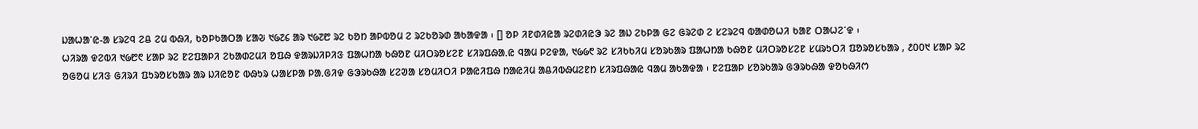ᱡᱟᱦᱟᱸᱭ-ᱟ ᱥᱨᱮᱧ ᱮᱪ ᱮᱢ ᱵᱷᱤ, ᱠᱚᱞᱠᱟᱛᱟ ᱥᱟᱶ ᱑᱙᱗᱔ ᱟᱨ ᱑᱙᱗᱘ ᱨᱮ ᱠᱚᱴ ᱟᱞᱵᱚᱢ ᱮ ᱨᱮᱠᱚᱨᱰ ᱟᱠᱟᱫᱟ ᱾ [] ᱚᱞ ᱤᱱᱰᱤᱭᱟ ᱨᱮᱰᱤᱭᱳ ᱨᱮ ᱟᱡ ᱮᱠᱞᱟ ᱜᱮ ᱜᱨᱮᱰ ᱮ ᱥᱮᱨᱮᱧ ᱵᱟᱰᱚᱦᱤ ᱠᱟᱱ ᱛᱟᱦᱮᱸᱫ ᱾
ᱦᱤᱨᱟ ᱫᱮᱵᱤ ᱑᱙᱘᱖ ᱥᱟᱞ ᱨᱮ ᱱᱮᱯᱟᱞᱤ ᱮᱠᱟᱰᱮᱢᱤ ᱚᱯᱷ ᱫᱟᱨᱡᱤᱞᱤᱝ ᱯᱟᱦᱴᱟ ᱠᱷᱚᱱ ᱢᱤᱛᱨᱚᱥᱮᱱ ᱥᱤᱨᱯᱷᱟᱹᱭ ᱧᱟᱢ ᱞᱮᱫᱟ, ᱑᱙᱙᱖ ᱨᱮ ᱥᱤᱠᱠᱤᱢ ᱥᱚᱨᱠᱟᱨ ᱯᱟᱦᱴᱟ ᱠᱷᱚᱱ ᱢᱤᱛᱨᱚᱥᱮᱱ ᱥᱢᱨᱩᱛᱤ ᱯᱚᱨᱚᱥᱠᱟᱨ , ᱒᱐᱐᱑ ᱥᱟᱞ ᱨᱮ ᱚᱜᱚᱢ ᱥᱤᱝ ᱜᱤᱨᱤ ᱯᱩᱨᱚᱥᱠᱟᱨ ᱟᱨ ᱡᱤᱭᱚᱱ ᱵᱷᱩᱨ ᱦᱟᱥᱞᱟ ᱞᱟᱹᱜᱤᱫ ᱜᱳᱨᱠᱷᱟ ᱥᱮᱣᱟ ᱥᱚᱢᱤᱛᱤ ᱞᱟᱭᱤᱯᱷ ᱴᱟᱭᱤᱢ ᱟᱪᱤᱵᱷᱢᱮᱱᱴ ᱥᱤᱨᱯᱷᱟᱭ ᱧᱟᱢ ᱟᱠᱟᱫᱟ ᱾ ᱱᱮᱯᱟᱞ ᱥᱚᱨᱠᱟᱨ ᱜᱳᱨᱠᱷᱟ ᱫᱚᱠᱷᱤᱬ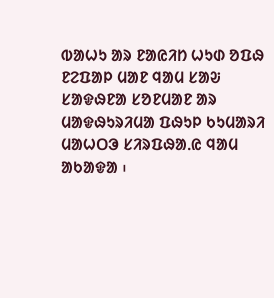ᱵᱟᱦᱩ ᱟᱨ ᱱᱟᱭᱤᱴ ᱦᱩᱰ ᱚᱯᱷ ᱱᱮᱯᱟᱞ ᱢᱟᱱ ᱧᱟᱢ ᱥᱟᱶ ᱥᱟᱫᱷᱱᱟ ᱥᱚᱱᱢᱟᱱ ᱟᱨ ᱢᱟᱫᱷᱩᱨᱤᱢᱟ ᱯᱷᱩᱞ ᱠᱩᱢᱟᱨᱤ ᱢᱟᱦᱛᱳ ᱥᱤᱨᱯᱷᱟᱹᱭ ᱧᱟᱢ ᱟᱠᱟᱫᱟ ᱾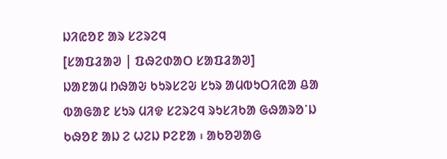ᱡᱤᱭᱚᱱ ᱟᱨ ᱥᱮᱨᱮᱧ
[ᱥᱟᱯᱲᱟᱣ | ᱯᱷᱮᱰᱟᱛ ᱥᱟᱯᱲᱟᱣ]
ᱡᱟᱱᱟᱢ ᱴᱷᱟᱶ ᱠᱩᱨᱥᱮᱶ ᱥᱩᱨ ᱟᱢᱵᱩᱛᱤᱭᱟ ᱪᱟ ᱵᱟᱜᱟᱱ ᱥᱩᱨ ᱢᱤᱫ ᱥᱮᱨᱮᱧ ᱨᱩᱥᱤᱠᱟ ᱜᱷᱟᱨᱚᱸᱡ ᱠᱷᱚᱱ ᱟᱡ ᱮ ᱦᱮᱡ ᱞᱮᱱᱟ ᱾ ᱟᱠᱚᱣᱟᱜ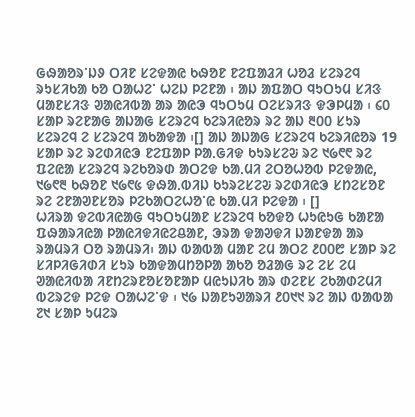ᱜᱷᱟᱚᱨᱸᱡᱽ ᱛᱤᱱ ᱥᱮᱫᱟᱭ ᱠᱷᱚᱱ ᱱᱮᱯᱟᱲᱤ ᱦᱚᱲ ᱥᱮᱨᱮᱧ ᱨᱩᱥᱤᱠᱟ ᱠᱚ ᱛᱟᱦᱮᱸ ᱦᱮᱡ ᱞᱮᱱᱟ ᱾ ᱟᱡ ᱟᱯᱟᱛ ᱧᱩᱛᱩᱢ ᱥᱤᱝ ᱢᱟᱱᱥᱤᱝ ᱣᱟᱭᱤᱵᱟ ᱟᱨ ᱟᱭᱳ ᱧᱩᱛᱩᱢ ᱛᱮᱥᱨᱤᱝ ᱫᱳᱞᱢᱟ ᱾ ᱔᱐ ᱥᱟᱞ ᱨᱮᱱᱟᱜ ᱟᱡᱟᱜ ᱥᱮᱨᱮᱧ ᱠᱮᱨᱤᱭᱚᱨ ᱨᱮ ᱟᱡ ᱓᱐᱐ ᱥᱩᱨ ᱥᱮᱨᱮᱧ ᱮ ᱥᱮᱨᱮᱧ ᱟᱠᱟᱫᱟ ᱾[] ᱟᱡ ᱟᱡᱟᱜ ᱥᱮᱨᱮᱧ ᱠᱮᱨᱤᱭᱚᱨ 19 ᱥᱟᱞ ᱨᱮ ᱨᱮᱰᱤᱭᱳ ᱱᱮᱯᱟᱞ ᱞᱟᱹᱜᱤᱫ ᱠᱩᱨᱥᱮᱶ ᱨᱮ ᱑᱙᱖᱖ ᱨᱮ ᱯᱮᱭᱟ ᱥᱮᱨᱮᱧ ᱨᱮᱠᱚᱨᱰ ᱟᱛᱮᱫ ᱠᱟᱹᱢᱤ ᱮᱛᱚᱦᱚᱵ ᱞᱮᱫᱟᱭ, ᱑᱙᱖᱓ ᱠᱷᱚᱱ ᱑᱙᱖᱕ ᱫᱷᱟᱹᱵᱤᱡ ᱠᱩᱨᱮᱥᱮᱶ ᱨᱮᱰᱤᱭᱳ ᱥᱴᱮᱥᱚᱱ ᱨᱮ ᱮᱱᱟᱣᱱᱥᱚᱨ ᱞᱮᱠᱟᱛᱮᱦᱚᱸᱭ ᱠᱟᱹᱢᱤ ᱞᱮᱫᱟ ᱾ []
ᱦᱤᱨᱟ ᱫᱮᱵᱤᱭᱟᱜ ᱧᱩᱛᱩᱢᱟᱱ ᱥᱮᱨᱮᱧ ᱠᱚᱫᱚ ᱦᱩᱭᱩᱜ ᱠᱟᱱᱟ ᱯᱷᱟᱨᱤᱭᱟ ᱞᱟᱭᱤᱫᱤᱭᱮᱪᱟᱱ, ᱳᱨᱟ ᱫᱟᱣᱫᱤ ᱡᱟᱱᱫᱟ ᱟᱨ ᱨᱟᱢᱨᱤ ᱛᱚ ᱨᱟᱢᱨᱤ᱾ ᱟᱡ ᱵᱟᱵᱟ ᱢᱟᱱ ᱮᱢ ᱟᱛᱮ ᱒᱐᱐᱘ ᱥᱟᱞ ᱨᱮ ᱥᱤᱞᱤᱜᱤᱰᱤ ᱥᱩᱨ ᱠᱟᱫᱟᱢᱴᱚᱞᱟ ᱟᱠᱚ ᱚᱲᱟᱜ ᱨᱮ ᱮᱥ ᱮᱢ ᱣᱟᱭᱤᱵᱟ ᱤᱱᱴᱮᱨᱱᱚᱥᱚᱱᱟᱞ ᱢᱭᱩᱡᱤᱠ ᱟᱨ ᱰᱮᱱᱥ ᱮᱠᱟᱰᱮᱢᱤ ᱵᱮᱨᱮᱫ ᱞᱮᱫ ᱛᱟᱦᱮᱸᱫ ᱾ ᱑᱙ ᱡᱟᱱᱩᱣᱟᱨᱤ ᱒᱐᱑᱑ ᱨᱮ ᱟᱡ ᱵᱟᱵᱟ ᱗᱑ ᱥᱟᱞ ᱩᱢᱮᱨ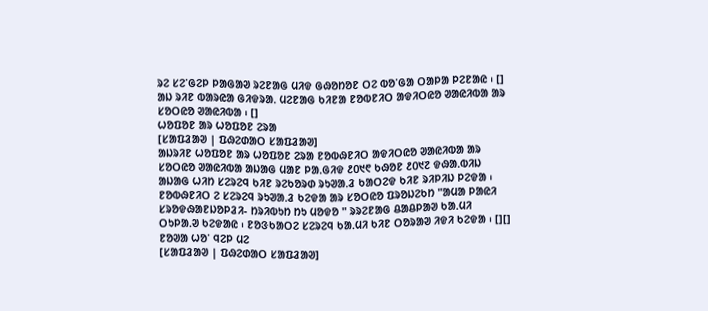ᱨᱮ ᱥᱮᱸᱜᱮᱞ ᱞᱟᱜᱟᱣ ᱨᱮᱱᱟᱜ ᱢᱤᱫ ᱜᱷᱚᱴᱚᱱ ᱛᱮ ᱵᱚᱸᱜᱟ ᱛᱟᱞᱟ ᱞᱮᱱᱟᱭ ᱾ [] ᱟᱡ ᱨᱤᱱ ᱵᱟᱨᱭᱟ ᱜᱤᱫᱨᱟᱹ ᱢᱮᱱᱟᱜ ᱠᱤᱱᱟ ᱱᱚᱵᱱᱤᱛ ᱟᱫᱤᱛᱭᱚ ᱣᱟᱭᱤᱵᱟ ᱟᱨ ᱥᱚᱛᱭᱚ ᱣᱟᱭᱤᱵᱟ ᱾ []
ᱦᱚᱯᱚᱱ ᱟᱨ ᱦᱚᱯᱚᱱ ᱮᱨᱟ
[ᱥᱟᱯᱲᱟᱣ | ᱯᱷᱮᱰᱟᱛ ᱥᱟᱯᱲᱟᱣ]
ᱟᱡᱨᱤᱱ ᱦᱚᱯᱚᱱ ᱟᱨ ᱦᱚᱯᱚᱱ ᱮᱨᱟ ᱱᱚᱵᱷᱱᱤᱛ ᱟᱫᱤᱛᱭᱚ ᱣᱟᱭᱤᱵᱟ ᱟᱨ ᱥᱚᱛᱭᱚ ᱣᱟᱭᱤᱵᱟ ᱟᱡᱟᱜ ᱢᱟᱱ ᱞᱟᱹᱜᱤᱫ ᱒᱐᱑᱖ ᱠᱷᱚᱱ ᱒᱐᱑᱗ ᱫᱷᱟᱹᱵᱤᱡ ᱟᱡᱟᱜ ᱦᱤᱴ ᱥᱮᱨᱮᱧ ᱠᱤᱱ ᱨᱮᱠᱚᱨᱰ ᱨᱩᱣᱟᱹᱲ ᱠᱟᱛᱮᱫ ᱠᱤᱱ ᱨᱤᱞᱤᱡ ᱞᱮᱫᱟ ᱾ ᱱᱚᱵᱷᱱᱤᱛ ᱮ ᱥᱮᱨᱮᱧ ᱨᱩᱣᱟᱹᱲ ᱠᱮᱫᱟ ᱟᱨ ᱥᱚᱛᱭᱚ ᱯᱨᱚᱡᱮᱠᱴ "ᱟᱢᱟ ᱞᱟᱭᱤ ᱥᱨᱚᱫᱷᱟᱱᱡᱚᱞᱲᱤ- ᱴᱨᱤᱵᱩᱴ ᱴᱩ ᱢᱚᱫᱚ " ᱨᱨᱮᱱᱟᱜ ᱪᱟᱪᱞᱟᱣ ᱠᱟᱹᱢᱤ ᱛᱩᱞᱟᱹᱣ ᱠᱮᱫᱟᱭ ᱾ ᱱᱚᱝᱠᱟᱛᱮ ᱥᱮᱨᱮᱧ ᱠᱟᱹᱢᱤ ᱠᱤᱱ ᱛᱚᱨᱟᱣ ᱤᱫᱤ ᱠᱮᱫᱟ ᱾ [][]
ᱱᱚᱣᱟ ᱦᱚᱸ ᱧᱮᱞ ᱢᱮ
[ᱥᱟᱯᱲᱟᱣ | ᱯᱷᱮᱰᱟᱛ ᱥᱟᱯᱲᱟᱣ]